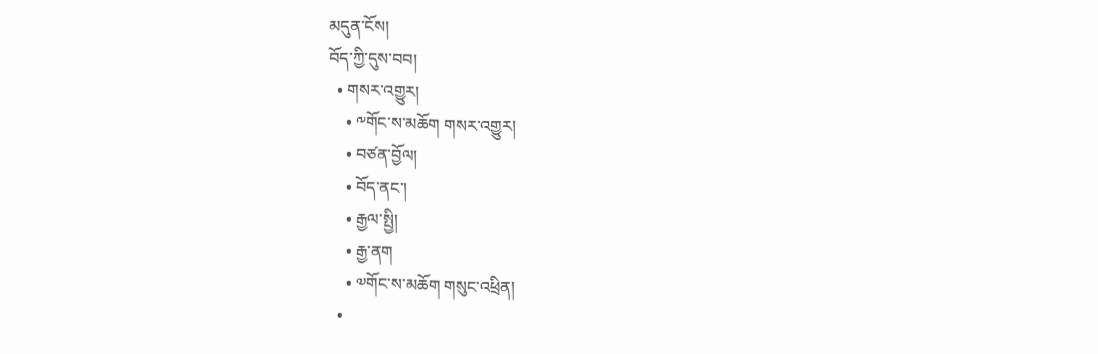མདུན་ངོས།
བོད་ཀྱི་དུས་བབ།
  • གསར་འགྱུར།
    • ༸གོང་ས་མཆོག གསར་འགྱུར།
    • བཙན་བྱོལ།
    • བོད་ནང་།
    • རྒྱལ་སྤྱི།
    • རྒྱ་ནག
    • ༧གོང་ས་མཆོག གསུང་འཕྲིན།
  •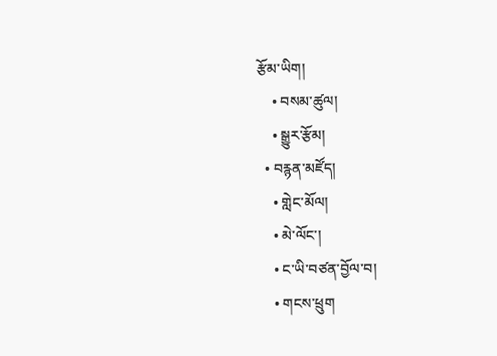རྩོམ་ཡིག།
    • བསམ་ཚུལ།
    • སྒྱུར་རྩོམ།
  • བརྙན་མཛོད།
    • གླེང་མོལ།
    • མེ་ལོང་།
    • ང་ཡི་བཙན་བྱོལ་བ།
    • གངས་ཕྲུག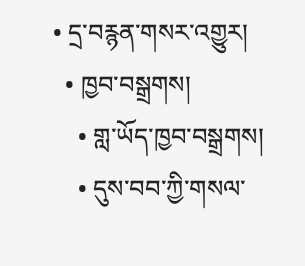• དྲ་བརྙན་གསར་འགྱུར།
  • ཁྱབ་བསྒྲགས།
    • གླ་ཡོད་ཁྱབ་བསྒྲགས།
    • དུས་བབ་ཀྱི་གསལ་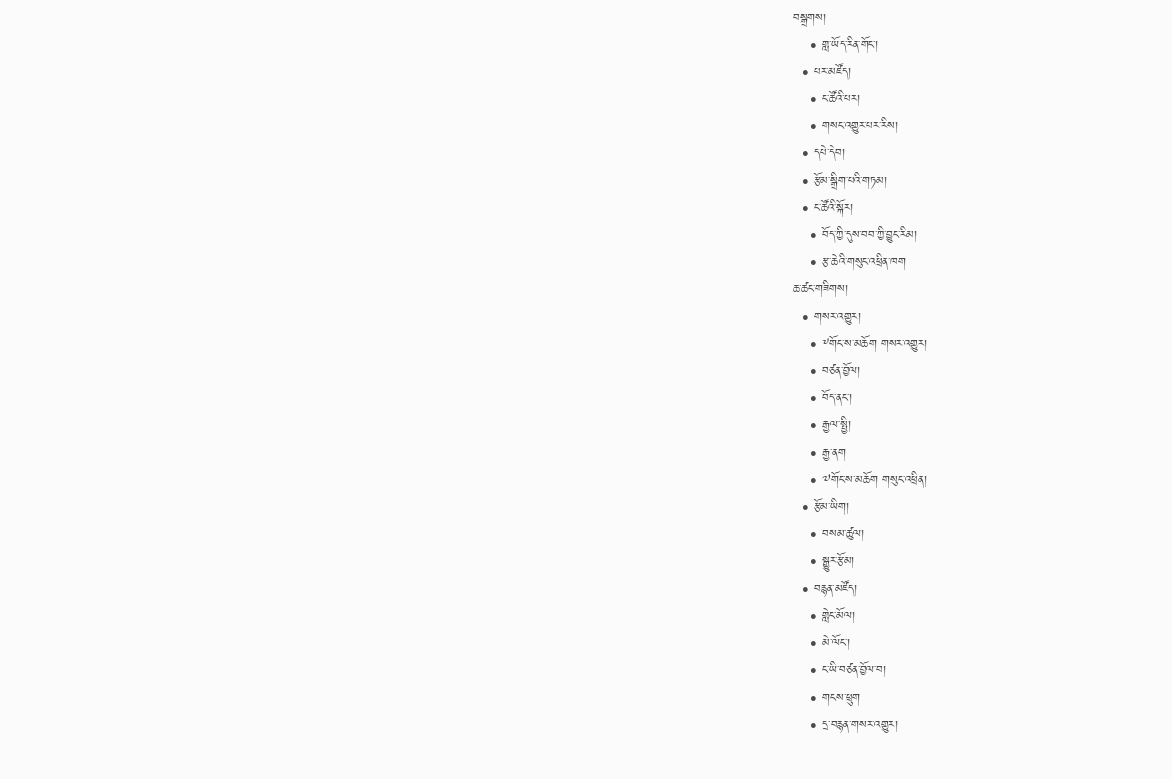བསྒྲགས།
    • གླ་ཡོད་རིན་གོང་།
  • པར་མཛོད།
    • ང་ཚོའི་པར།
    • གསང་འགྱུར་པར་རིས།
  • དཔེ་དེབ།
  • རྩོམ་སྒྲིག་པའི་གཏམ།
  • ང་ཚོའི་སྐོར།
    • བོད་ཀྱི་དུས་བབ་ཀྱི་བྱུང་རིམ།
    • རྩ་ཆེའི་གསུང་འཕྲིན་ཁག
ཆ་ཚང་གཟིགས།
  • གསར་འགྱུར།
    • ༸གོང་ས་མཆོག གསར་འགྱུར།
    • བཙན་བྱོལ།
    • བོད་ནང་།
    • རྒྱལ་སྤྱི།
    • རྒྱ་ནག
    • ༧གོང་ས་མཆོག གསུང་འཕྲིན།
  • རྩོམ་ཡིག།
    • བསམ་ཚུལ།
    • སྒྱུར་རྩོམ།
  • བརྙན་མཛོད།
    • གླེང་མོལ།
    • མེ་ལོང་།
    • ང་ཡི་བཙན་བྱོལ་བ།
    • གངས་ཕྲུག
    • དྲ་བརྙན་གསར་འགྱུར།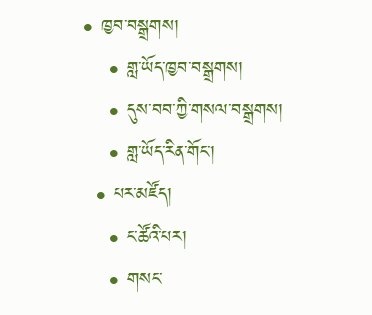• ཁྱབ་བསྒྲགས།
    • གླ་ཡོད་ཁྱབ་བསྒྲགས།
    • དུས་བབ་ཀྱི་གསལ་བསྒྲགས།
    • གླ་ཡོད་རིན་གོང་།
  • པར་མཛོད།
    • ང་ཚོའི་པར།
    • གསང་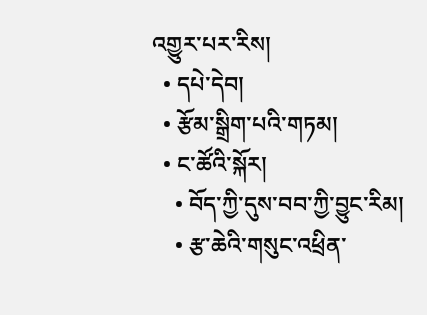འགྱུར་པར་རིས།
  • དཔེ་དེབ།
  • རྩོམ་སྒྲིག་པའི་གཏམ།
  • ང་ཚོའི་སྐོར།
    • བོད་ཀྱི་དུས་བབ་ཀྱི་བྱུང་རིམ།
    • རྩ་ཆེའི་གསུང་འཕྲིན་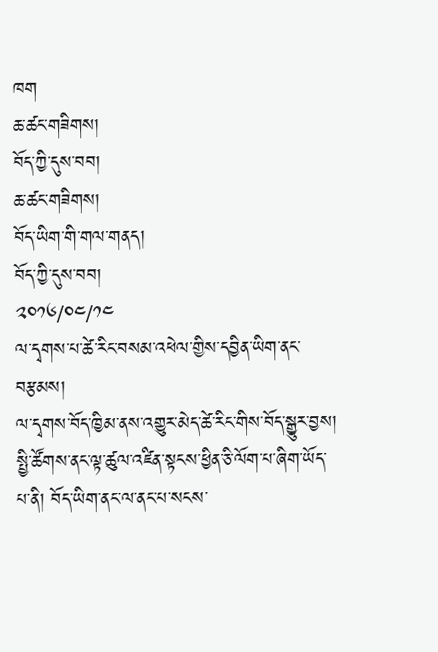ཁག
ཆ་ཚང་གཟིགས།
བོད་ཀྱི་དུས་བབ།
ཆ་ཚང་གཟིགས།
བོད་ཡིག་གི་གལ་གནད།
བོད་ཀྱི་དུས་བབ།
༢༠༡༦/༠༤/༡༤
ལ་དྭགས་པ་ཚེ་རིང་བསམ་འཕེལ་གྱིས་དབྱིན་ཡིག་ནང་བརྩམས།
ལ་དྭགས་བོད་ཁྱིམ་ནས་འགྱུར་མེད་ཚེ་རིང་གིས་བོད་སྒྱུར་བྱས།
སྤྱི་ཚོགས་ནང་ལྟ་ཚུལ་འཛིན་སྟངས་ཕྱིན་ཅི་ལོག་པ་ཞིག་ཡོད་པ་ནི། བོད་ཡིག་ནང་ལ་ནང་པ་སངས་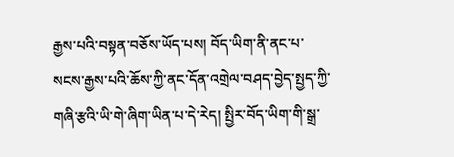རྒྱས་པའི་བསྟན་བཅོས་ཡོད་པས། བོད་ཡིག་ནི་ནང་པ་སངས་རྒྱས་པའི་ཆོས་ཀྱི་ནང་དོན་འགྲེལ་བཤད་བྱེད་སྤྱད་ཀྱི་གཞི་རྩའི་ཡི་གེ་ཞིག་ཡིན་པ་དེ་རེད། སྤྱིར་བོད་ཡིག་གི་སྒྲ་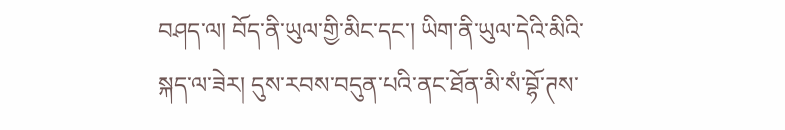བཤད་ལ། བོད་ནི་ཡུལ་གྱི་མིང་དང་། ཡིག་ནི་ཡུལ་དེའི་མིའི་སྐད་ལ་ཟེར། དུས་རབས་བདུན་པའི་ནང་ཐོན་མི་སཾ་བྷོ་ཊས་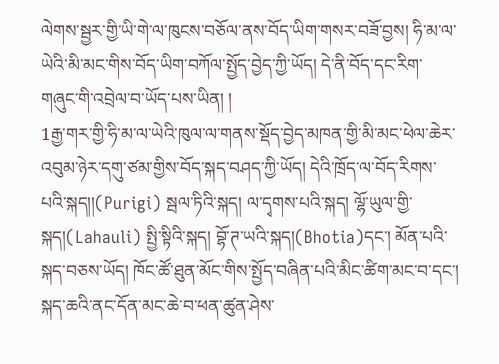ལེགས་སྦྱར་གྱི་ཡི་གེ་ལ་ཁུངས་བཅོལ་ནས་བོད་ཡིག་གསར་བཟོ་བྱས། ཧི་མ་ལ་ཡེའི་མི་མང་གིས་བོད་ཡིག་བཀོལ་སྤྱོད་བྱེད་ཀྱི་ཡོད། དེ་ནི་བོད་དང་རིག་གཞུང་གི་འབྲེལ་བ་ཡོད་པས་ཡིན། །
1རྒྱ་གར་གྱི་ཧི་མ་ལ་ཡེའི་ཁུལ་ལ་གནས་སྡོད་བྱེད་མཁན་གྱི་མི་མང་ཕེལ་ཆེར་འབུམ་ཉེར་དགུ་ཙམ་གྱིས་བོད་སྐད་བཤད་ཀྱི་ཡོད། དེའི་ཁྲོད་ལ་བོད་རིགས་པའི་སྐད།།(Purigi) སྦལ་ཏིའི་སྐད། ལ་དྭགས་པའི་སྐད། ལྷོ་ཡུལ་གྱི་སྐད།(Lahauli) སྤྱི་སྟིའི་སྐད། བྷོ་ཊ་ཡའི་སྐད།(Bhotia)དང་། མོན་པའི་སྐད་བཅས་ཡོད། ཁོང་ཚོ་ཐུན་མོང་གིས་སྤྱོད་བཞིན་པའི་མིང་ཚིག་མང་བ་དང་། སྐད་ཆའི་ནང་དོན་མང་ཆེ་བ་ཕན་ཚུན་ཤེས་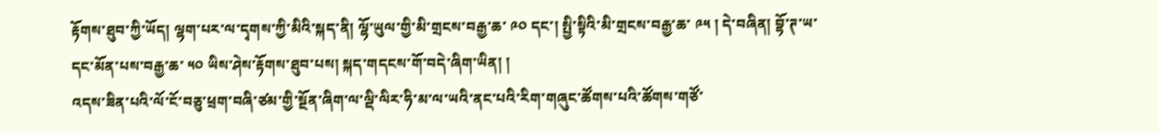རྟོགས་ཐུབ་ཀྱི་ཡོད། ལྷག་པར་ལ་དྭགས་ཀྱི་མིའི་སྐད་ནི། ལྷོ་ཡུལ་གྱི་མི་གྲངས་བརྒྱ་ཆ་ ༩༠ དང་། སྤྱི་སྟིའི་མི་གྲངས་བརྒྱ་ཆ་ ༩༥ ། དེ་བཞིན། བྷོ་ཊ་ཡ་དང་མོན་པས་བརྒྱ་ཆ་ ༥༠ ཡིས་ཤེས་རྟོགས་ཐུབ་པས། སྐད་གདངས་གོ་བདེ་ཞིག་ཡིན། །
འདས་ཟིན་པའི་ལོ་ངོ་བཅུ་ཕྲག་བཞི་ཙམ་གྱི་སྔོན་ཞིག་ལ་ལྡི་ལིར་ཧི་མ་ལ་ཡའི་ནང་པའི་རིག་གཞུང་ཚོགས་པའི་ཚོགས་གཙོ་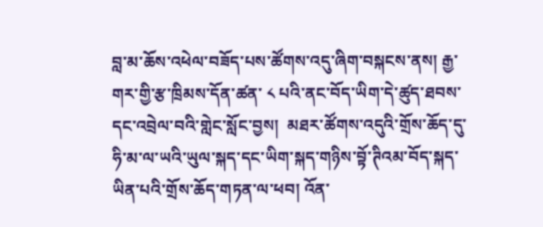བླ་མ་ཆོས་འཕེལ་བཟོད་པས་ཚོགས་འདུ་ཞིག་བསྐངས་ནས། རྒྱ་གར་གྱི་རྩ་ཁྲིམས་དོན་ཚན་ ༨ པའི་ནང་བོད་ཡིག་དེ་ཚུད་ཐབས་དང་འབྲེལ་བའི་གླེང་སློང་བྱས།  མཐར་ཚོགས་འདུའི་གྲོས་ཆོད་དུ་ཧི་མ་ལ་ཡའི་ཡུལ་སྐད་དང་ཡིག་སྐད་གཉིས་བྟོ་ཊིའམ་བོད་སྐད་ཡིན་པའི་གྲོས་ཆོད་གཏན་ལ་ཕབ། འོན་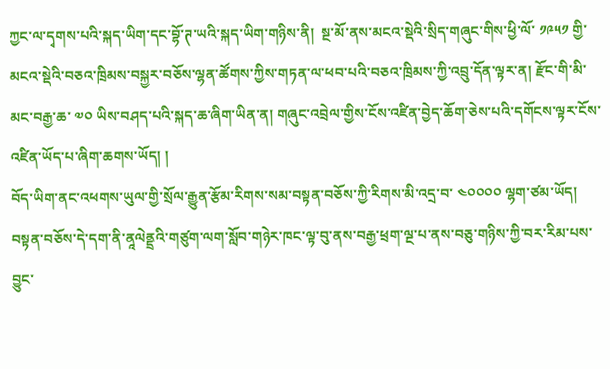ཀྱང་ལ་དྭགས་པའི་སྐད་ཡིག་དང་བྷོ་ཊ་ཡའི་སྐད་ཡིག་གཉིས་ནི།  སྔ་མོ་ནས་མངའ་སྡེའི་སྲིད་གཞུང་གིས་ཕྱི་ལོ་ ༡༩༥༡ གྱི་མངའ་སྡེའི་བཅའ་ཁྲིམས་བསྐྱར་བཅོས་ལྷན་ཚོགས་ཀྱིས་གཏན་ལ་ཕབ་པའི་བཅའ་ཁྲིམས་ཀྱི་འབྲུ་དོན་ལྟར་ན། རྫོང་གི་མི་མང་བརྒྱ་ཆ་ ༧༠ ཡིས་བཤད་པའི་སྐད་ཆ་ཞིག་ཡིན་ན། གཞུང་འབྲེལ་གྱིས་ངོས་འཛིན་བྱེད་ཆོག་ཅེས་པའི་དགོངས་ལྟར་ངོས་འཛིན་ཡོད་པ་ཞིག་ཆགས་ཡོད། །
བོད་ཡིག་ནང་འཕགས་ཡུལ་གྱི་སྲོལ་རྒྱུན་རྩོམ་རིགས་སམ་བསྟན་བཅོས་ཀྱི་རིགས་མི་འདྲ་བ་ ༤༠༠༠༠ ལྷག་ཙམ་ཡོད། བསྟན་བཅོས་དེ་དག་ནི་ནཱལེནྡྲའི་གཙུག་ལག་སློབ་གཉེར་ཁང་ལྟ་བུ་ནས་བརྒྱ་ཕྲག་ལྔ་པ་ནས་བཅུ་གཉིས་ཀྱི་བར་རིམ་པས་བྱུང་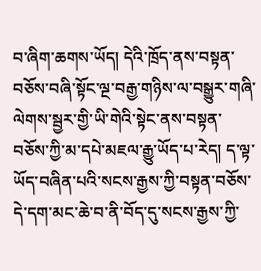བ་ཞིག་ཆགས་ཡོད། དེའི་ཁྲོད་ནས་བསྟན་བཅོས་བཞི་སྟོང་ལྔ་བརྒྱ་གཉིས་ལ་བསྒྱུར་གཞི་ལེགས་སྦྱར་གྱི་ཡི་གེའི་སྟེང་ནས་བསྟན་བཅོས་ཀྱི་མ་དཔེ་མཇལ་རྒྱུ་ཡོད་པ་རེད། ད་ལྟ་ཡོད་བཞིན་པའི་སངས་རྒྱས་ཀྱི་བསྟན་བཅོས་དེ་དག་མང་ཆེ་བ་ནི་བོད་དུ་སངས་རྒྱས་ཀྱི་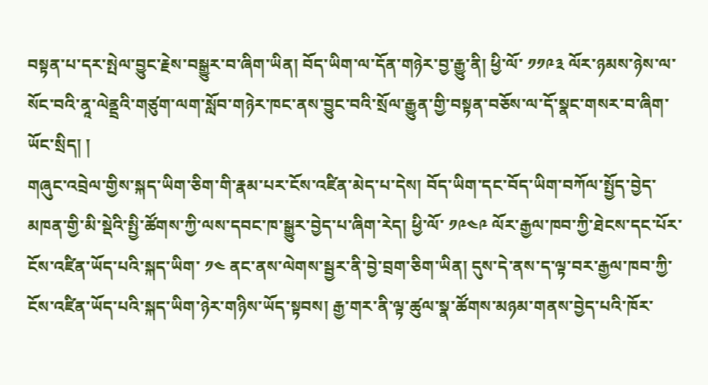བསྟན་པ་དར་སྤེལ་བྱུང་རྗེས་བསྒྱུར་བ་ཞིག་ཡིན། བོད་ཡིག་ལ་དོན་གཉེར་བྱ་རྒྱུ་ནི། ཕྱི་ལོ་ ༡༡༩༣ ལོར་ཉམས་ཉེས་ལ་སོང་བའི་ནཱ་ལེནྡྲའི་གཙུག་ལག་སློབ་གཉེར་ཁང་ནས་བྱུང་བའི་སྲོལ་རྒྱུན་གྱི་བསྟན་བཅོས་ལ་དོ་སྣང་གསར་བ་ཞིག་ཡོང་སྲིད། །
གཞུང་འབྲེལ་གྱིས་སྐད་ཡིག་ཅིག་གི་རྣམ་པར་ངོས་འཛིན་མེད་པ་དེས། བོད་ཡིག་དང་བོད་ཡིག་བཀོལ་སྤྱོད་བྱེད་མཁན་གྱི་མི་སྡེའི་སྤྱི་ཚོགས་ཀྱི་ལས་དབང་ཁ་སྒྱུར་བྱེད་པ་ཞིག་རེད། ཕྱི་ལོ་ ༡༩༤༩ ལོར་རྒྱལ་ཁབ་ཀྱི་ཐེངས་དང་པོར་ངོས་འཛིན་ཡོད་པའི་སྐད་ཡིག་ ༡༤ ནང་ནས་ལེགས་སྦྱར་ནི་བྱེ་བྲག་ཅིག་ཡིན། དུས་དེ་ནས་ད་ལྟ་བར་རྒྱལ་ཁབ་ཀྱི་ངོས་འཛིན་ཡོད་པའི་སྐད་ཡིག་ཉེར་གཉིས་ཡོད་སྟབས། རྒྱ་གར་ནི་ལྟ་ཚུལ་སྣ་ཚོགས་མཉམ་གནས་བྱེད་པའི་ཁོར་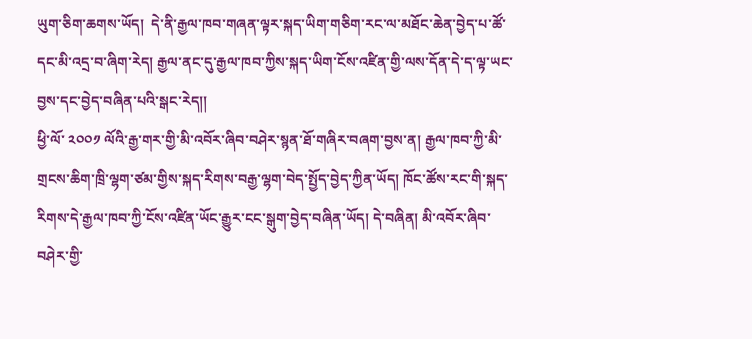ཡུག་ཅིག་ཆགས་ཡོད།  དེ་ནི་རྒྱལ་ཁབ་གཞན་ལྟར་སྐད་ཡིག་གཅིག་རང་ལ་མཐོང་ཆེན་བྱེད་པ་ཚོ་དང་མི་འདྲ་བ་ཞིག་རེད། རྒྱལ་ནང་དུ་རྒྱལ་ཁབ་ཀྱིས་སྐད་ཡིག་ངོས་འཛིན་གྱི་ལས་དོན་དེ་ད་ལྟ་ཡང་བྱས་དང་བྱེད་བཞིན་པའི་སྒང་རེད།།
ཕྱི་ལོ་ ༢༠༠༡ ལོའི་རྒྱ་གར་གྱི་མི་འབོར་ཞིབ་བཤེར་སྙན་ཐོ་གཞིར་བཞག་བྱས་ན། རྒྱལ་ཁབ་ཀྱི་མི་གྲངས་ཆིག་ཁྲི་ལྷག་ཙམ་གྱིས་སྐད་རིགས་བརྒྱ་ལྷག་བེད་སྤྱོད་བྱེད་ཀྱིན་ཡོད། ཁོང་ཚོས་རང་གི་སྐད་རིགས་དེ་རྒྱལ་ཁབ་ཀྱི་ངོས་འཛིན་ཡོང་རྒྱུར་ངང་སྒུག་བྱེད་བཞིན་ཡོད། དེ་བཞིན། མི་འབོར་ཞིབ་བཤེར་གྱི་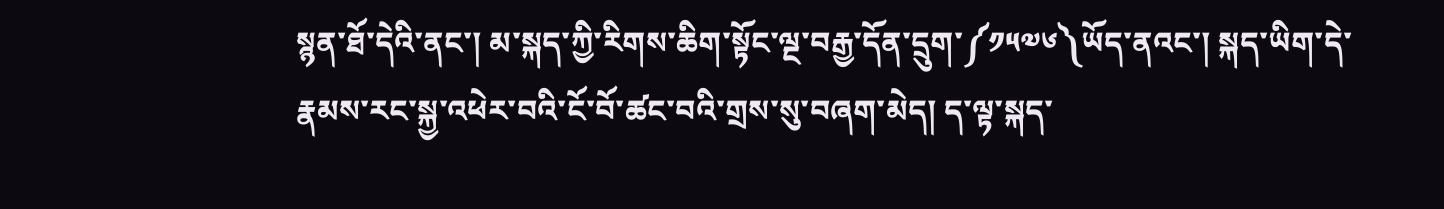སྙན་ཐོ་དེའི་ནང་། མ་སྐད་ཀྱི་རིགས་ཆིག་སྟོང་ལྔ་བརྒྱ་དོན་དྲུག་༼༡༥༧༦༽ཡོད་ནའང་། སྐད་ཡིག་དེ་རྣམས་རང་སྐྱ་འཕེར་བའི་ངོ་བོ་ཚང་བའི་གྲས་སུ་བཞག་མེད། ད་ལྟ་སྐད་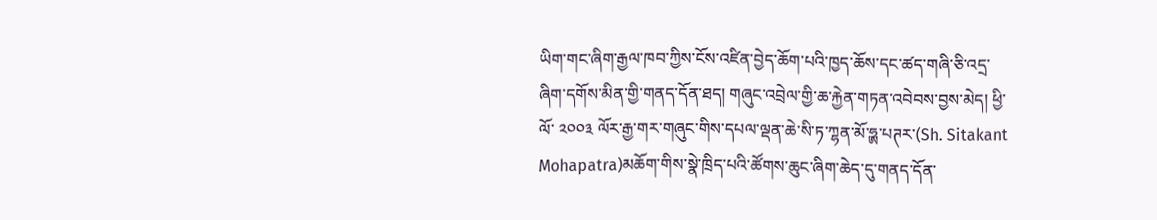ཡིག་གང་ཞིག་རྒྱལ་ཁབ་ཀྱིས་ངོས་འཛིན་བྱེད་ཆོག་པའི་ཁྱད་ཆོས་དང་ཚད་གཞི་ཅི་འདྲ་ཞིག་དགོས་མིན་གྱི་གནད་དོན་ཐད། གཞུང་འབྲེལ་གྱི་ཆ་རྐྱེན་གཏན་འབེབས་བྱས་མེད། ཕྱི་ལོ་ ༢༠༠༣ ལོར་རྒྱ་གར་གཞུང་གིས་དཔལ་ལྡན་ཆེ་སི་ཏ་ཀྷན་མོ་ཧྸ་པཊར་(Sh. Sitakant Mohapatra)མཆོག་གིས་སྣེ་ཁྲིད་པའི་ཚོགས་ཆུང་ཞིག་ཆེད་དུ་གནད་དོན་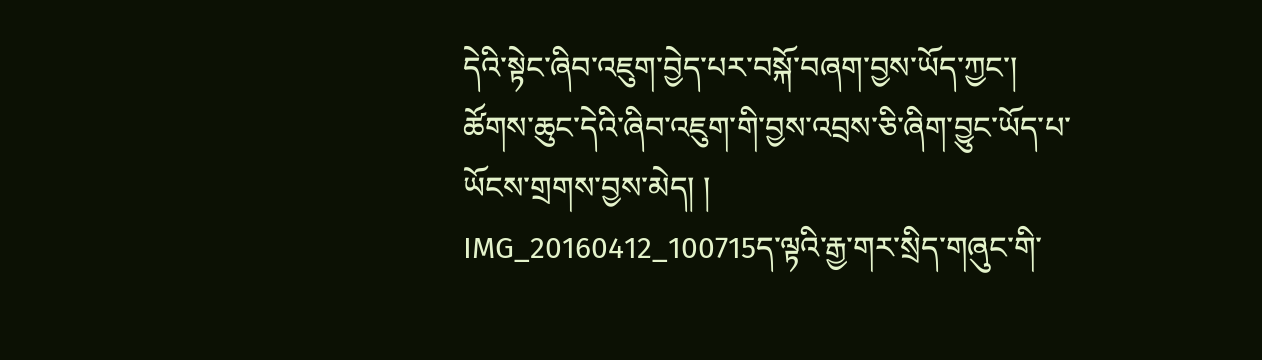དེའི་སྟེང་ཞིབ་འཇུག་བྱེད་པར་བསྐོ་བཞག་བྱས་ཡོད་ཀྱང་། ཚོགས་ཆུང་དེའི་ཞིབ་འཇུག་གི་བྱས་འབྲས་ཅི་ཞིག་བྱུང་ཡོད་པ་ཡོངས་གྲགས་བྱས་མེད། །
IMG_20160412_100715ད་ལྟའི་རྒྱ་གར་སྲིད་གཞུང་གི་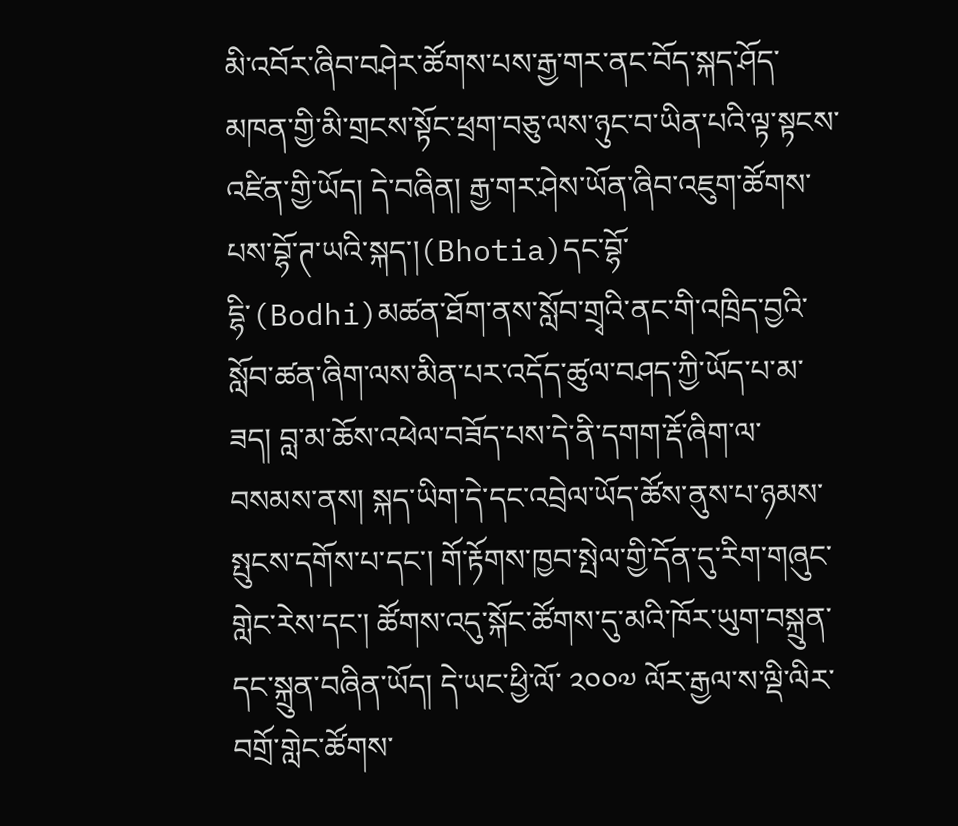མི་འབོར་ཞིབ་བཤེར་ཚོགས་པས་རྒྱ་གར་ནང་བོད་སྐད་ཤོད་མཁན་གྱི་མི་གྲངས་སྟོང་ཕྲག་བཅུ་ལས་ཉུང་བ་ཡིན་པའི་ལྟ་སྟངས་འཛིན་གྱི་ཡོད། དེ་བཞིན། རྒྱ་གར་ཤེས་ཡོན་ཞིབ་འཇུག་ཚོགས་པས་བྷོ་ཊ་ཡའི་སྐད་།(Bhotia)དང་བྷོ་དྷི་(Bodhi)མཚན་ཐོག་ནས་སློབ་གྲྭའི་ནང་གི་འཁྲིད་བྱའི་སློབ་ཚན་ཞིག་ལས་མིན་པར་འདོད་ཚུལ་བཤད་ཀྱི་ཡོད་པ་མ་ཟད། བླ་མ་ཆོས་འཕེལ་བཟོད་པས་དེ་ནི་དགག་རྡོ་ཞིག་ལ་བསམས་ནས། སྐད་ཡིག་དེ་དང་འབྲེལ་ཡོད་ཚོས་ནུས་པ་ཉམས་སྤུངས་དགོས་པ་དང་། གོ་རྟོགས་ཁྱབ་སྤེལ་གྱི་དོན་དུ་རིག་གཞུང་གླེང་རེས་དང་། ཚོགས་འདུ་སྐོང་ཚོགས་དུ་མའི་ཁོར་ཡུག་བསྐྲུན་དང་སྐྲུན་བཞིན་ཡོད། དེ་ཡང་ཕྱི་ལོ་ ༢༠༠༧ ལོར་རྒྱལ་ས་ལྡི་ལིར་བགྲོ་གླེང་ཚོགས་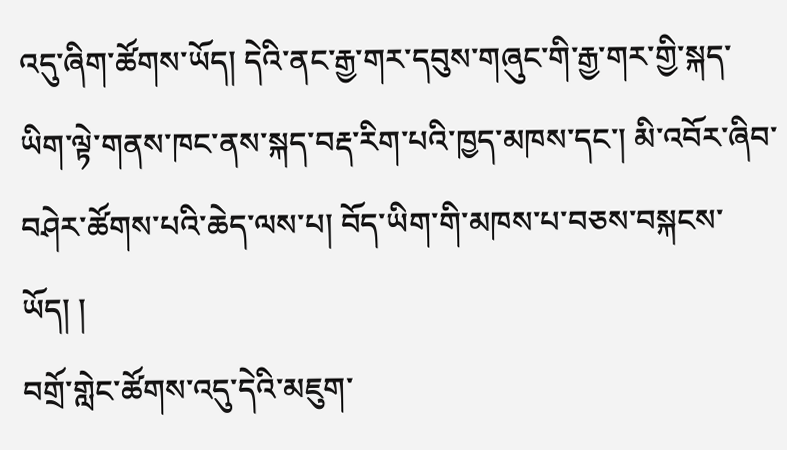འདུ་ཞིག་ཚོགས་ཡོད། དེའི་ནང་རྒྱ་གར་དབུས་གཞུང་གི་རྒྱ་གར་གྱི་སྐད་ཡིག་ལྟེ་གནས་ཁང་ནས་སྐད་བརྡ་རིག་པའི་ཁྱད་མཁས་དང་། མི་འབོར་ཞིབ་བཤེར་ཚོགས་པའི་ཆེད་ལས་པ། བོད་ཡིག་གི་མཁས་པ་བཅས་བསྐངས་ཡོད། །
བགྲོ་གླེང་ཚོགས་འདུ་དེའི་མཇུག་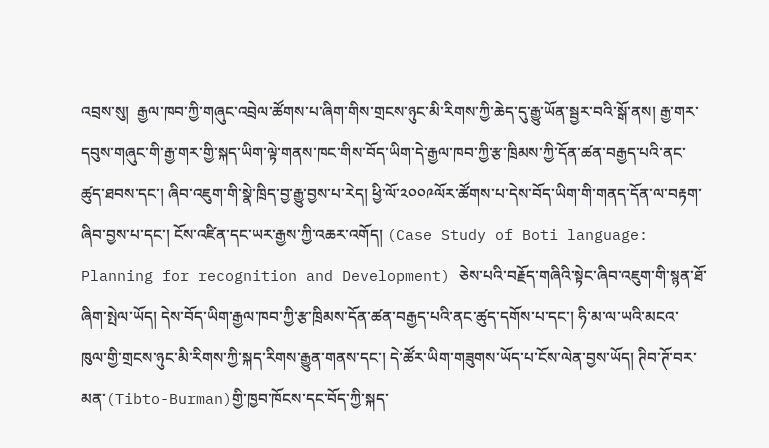འབྲས་སུ།  རྒྱལ་ཁབ་ཀྱི་གཞུང་འབྲེལ་ཚོགས་པ་ཞིག་གིས་གྲངས་ཉུང་མི་རིགས་ཀྱི་ཆེད་དུ་རྒྱུ་ཡོན་སྦྱར་བའི་སྒོ་ནས། རྒྱ་གར་དབུས་གཞུང་གི་རྒྱ་གར་གྱི་སྐད་ཡིག་ལྟེ་གནས་ཁང་གིས་བོད་ཡིག་དེ་རྒྱལ་ཁབ་ཀྱི་རྩ་ཁྲིམས་ཀྱི་དོན་ཚན་བརྒྱད་པའི་ནང་ཚུད་ཐབས་དང་། ཞིབ་འཇུག་གི་སྣེ་ཁྲིད་བྱ་རྒྱུ་བྱས་པ་རེད། ཕྱི་ལོ་༢༠༠༩ལོར་ཚོགས་པ་དེས་བོད་ཡིག་གི་གནད་དོན་ལ་བརྟག་ཞིབ་བྱས་པ་དང་། ངོས་འཛིན་དང་ཡར་རྒྱས་ཀྱི་འཆར་འགོད། (Case Study of Boti language: Planning for recognition and Development) ཅེས་པའི་བརྗོད་གཞིའི་སྟེང་ཞིབ་འཇུག་གི་སྙན་ཐོ་ཞིག་སྤེལ་ཡོད། དེས་བོད་ཡིག་རྒྱལ་ཁབ་ཀྱི་རྩ་ཁྲིམས་དོན་ཚན་བརྒྱད་པའི་ནང་ཚུད་དགོས་པ་དང་། ཧི་མ་ལ་ཡའི་མངའ་ཁུལ་གྱི་གྲངས་ཉུང་མི་རིགས་ཀྱི་སྐད་རིགས་རྒྱུན་གནས་དང་། དེ་ཚོར་ཡིག་གཟུགས་ཡོད་པ་ངོས་ལེན་བྱས་ཡོད། ཊིབ་ཊོ་བར་མན་(Tibto-Burman)གྱི་ཁྱབ་ཁོངས་དང་བོད་ཀྱི་སྐད་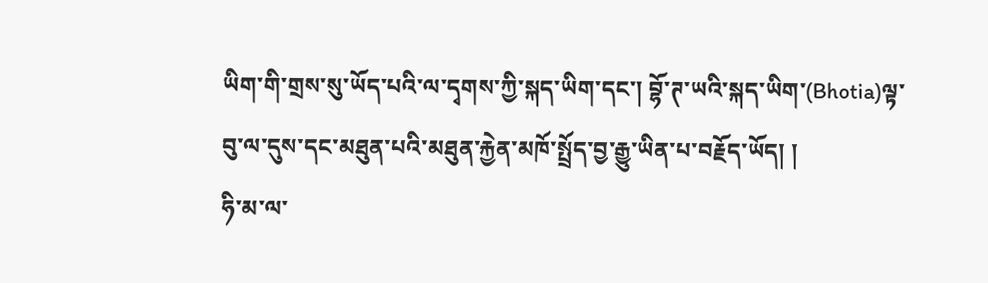ཡིག་གི་གྲས་སུ་ཡོད་པའི་ལ་དྭགས་ཀྱི་སྐད་ཡིག་དང་། བྷོ་ཊ་ཡའི་སྐད་ཡིག་(Bhotia)ལྟ་བུ་ལ་དུས་དང་མཐུན་པའི་མཐུན་རྐྱེན་མཁོ་སྤྲོད་བྱ་རྒྱུ་ཡིན་པ་བརྗོད་ཡོད། །
ཧི་མ་ལ་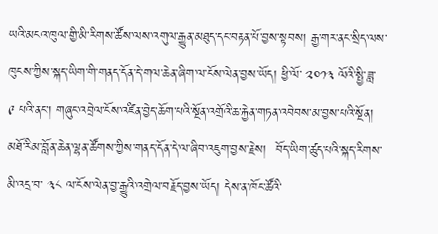ཡའི་མངའ་ཁུལ་གྱི་མི་རིགས་ཚོས་ལས་འགུལ་རྒྱུན་མཐུད་དང་བརྟན་པོ་བྱས་སྟབས། རྒྱ་གར་ནང་སྲིད་ལས་ཁུངས་ཀྱིས་སྐད་ཡིག་གི་གནད་དོན་དེ་གལ་ཆེན་ཞིག་ལ་ངོས་ལེན་བྱས་ཡོད། ཕྱི་ལོ་ ༢༠༡༣ ལོའི་སྤྱི་ཟླ་ ༩ པའི་ནང་། གཞུང་འབྲེལ་ངོས་འཛིན་བྱེད་ཆོག་པའི་སྔོན་འགྲོའི་ཆ་རྐྱེན་གཏན་འབེབས་མ་བྱས་པའི་སྔོན། མཐོ་རིམ་བློན་ཆེན་ལྷན་ཚོགས་ཀྱིས་གནད་དོན་དེ་ལ་ཞིབ་འཇུག་བྱས་རྗེས།  བོད་ཡིག་ཚུད་པའི་སྐད་རིགས་མི་འདྲ་བ་ ༣༨ ལ་ངོས་ལེན་བྱ་རྒྱུའི་འགྲེལ་བརྗོད་བྱས་ཡོད། དེས་ན་ཁོང་ཚོའི་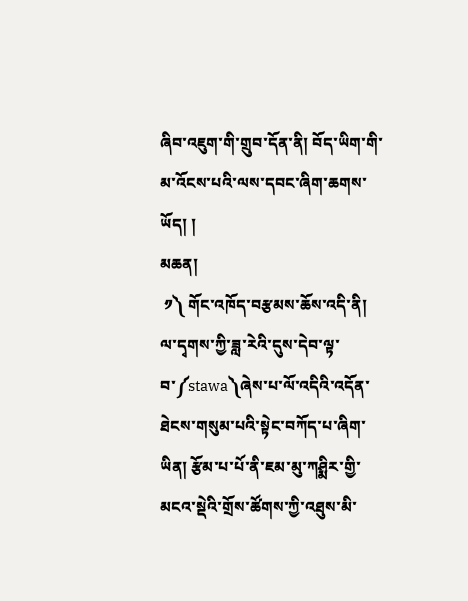ཞིབ་འཇུག་གི་གྲུབ་དོན་ནི། བོད་ཡིག་གི་མ་འོངས་པའི་ལས་དབང་ཞིག་ཆགས་ཡོད། །
མཆན།
 ༡༽ གོང་འཁོད་བརྩམས་ཆོས་འདི་ནི། ལ་དྭགས་ཀྱི་ཟླ་རེའི་དུས་དེབ་ལྟ་བ་༼stawa༽ཞེས་པ་ལོ་འདིའི་འདོན་ཐེངས་གསུམ་པའི་སྟེང་བཀོད་པ་ཞིག་ཡིན། རྩོམ་པ་པོ་ནི་ཇམ་མུ་ཀཤྨིར་གྱི་མངའ་སྡེའི་གྲོས་ཚོགས་ཀྱི་འཐུས་མི་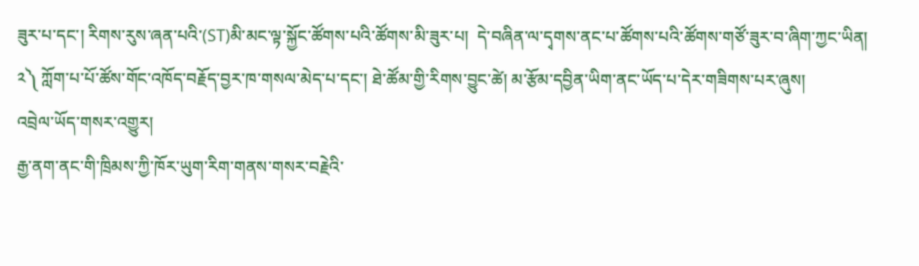ཟུར་པ་དང་། རིགས་རུས་ཞན་པའི་(ST)མི་མང་ལྟ་སྐྱོང་ཚོགས་པའི་ཚོགས་མི་ཟུར་པ།  དེ་བཞིན་ལ་དྭགས་ནང་པ་ཚོགས་པའི་ཚོགས་གཙོ་ཟུར་བ་ཞིག་ཀྱང་ཡིན།
༢༽ ཀློག་པ་པོ་ཚོས་གོང་འཁོད་བརྗོད་བྱར་ཁ་གསལ་མེད་པ་དང་། ཐེ་ཚོམ་གྱི་རིགས་བྱུང་ཚེ། མ་རྩོམ་དབྱིན་ཡིག་ནང་ཡོད་པ་དེར་གཟིགས་པར་ཞུས།
འབྲེལ་ཡོད་གསར་འགྱུར།
རྒྱ་ནག་ནང་གི་ཁྲིམས་ཀྱི་ཁོར་ཡུག་རིག་གནས་གསར་བརྗེའི་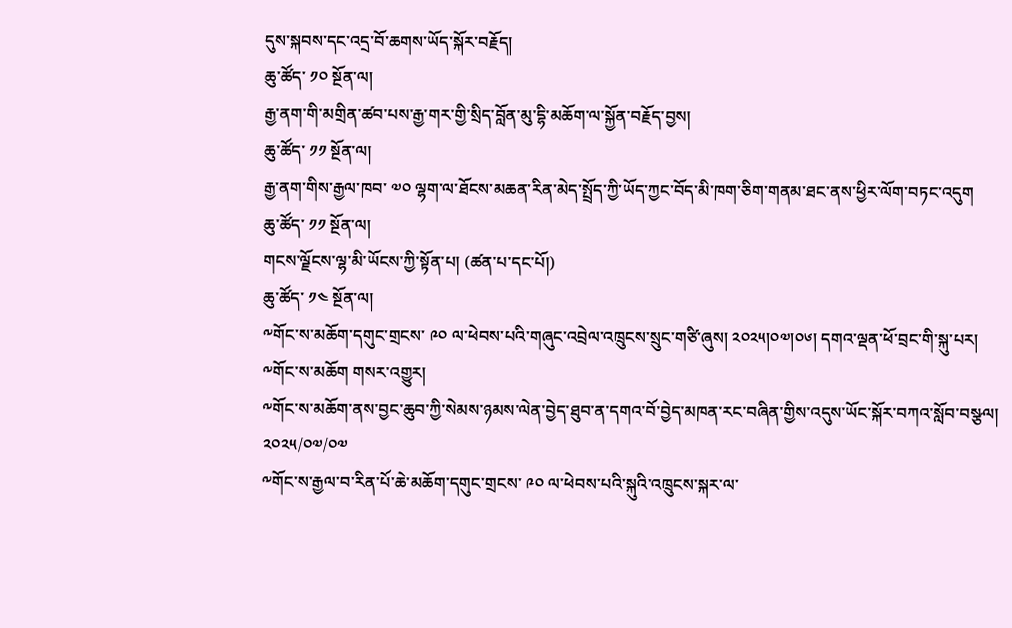དུས་སྐབས་དང་འདྲ་བོ་ཆགས་ཡོད་སྐོར་བརྗོད།
ཆུ་ཚོད་ ༡༠ སྔོན་ལ།
རྒྱ་ནག་གི་མགྲིན་ཚབ་པས་རྒྱ་གར་གྱི་སྲིད་བློན་མུ་དྷི་མཆོག་ལ་སྐྱོན་བརྗོད་བྱས།
ཆུ་ཚོད་ ༡༡ སྔོན་ལ།
རྒྱ་ནག་གིས་རྒྱལ་ཁབ་ ༧༠ ལྷག་ལ་ཐོངས་མཆན་རིན་མེད་སྤྲོད་ཀྱི་ཡོད་ཀྱང་བོད་མི་ཁག་ཅིག་གནམ་ཐང་ནས་ཕྱིར་ལོག་བཏང་འདུག
ཆུ་ཚོད་ ༡༡ སྔོན་ལ།
གངས་ལྗོངས་ལྷ་མི་ཡོངས་ཀྱི་སྟོན་པ། (ཚན་པ་དང་པོ།)
ཆུ་ཚོད་ ༡༤ སྔོན་ལ།
༸གོང་ས་མཆོག་དགུང་གྲངས་ ༩༠ ལ་ཕེབས་པའི་གཞུང་འབྲེལ་འཁྲུངས་སྲུང་གཙི་ཞུས། ༢༠༢༥།༠༧།༠༦། དགའ་ལྡན་ཕོ་བྲང་གི་སྐུ་པར།
༸གོང་ས་མཆོག གསར་འགྱུར།
༸གོང་ས་མཆོག་ནས་བྱང་ཆུབ་ཀྱི་སེམས་ཉམས་ལེན་བྱེད་ཐུབ་ན་དགའ་བོ་བྱེད་མཁན་རང་བཞིན་གྱིས་འདུས་ཡོང་སྐོར་བཀའ་སློབ་བསྩལ།
༢༠༢༥/༠༧/༠༧
༸གོང་ས་རྒྱལ་བ་རིན་པོ་ཆེ་མཆོག་དགུང་གྲངས་ ༩༠ ལ་ཕེབས་པའི་སྐུའི་འཁྲུངས་སྐར་ལ་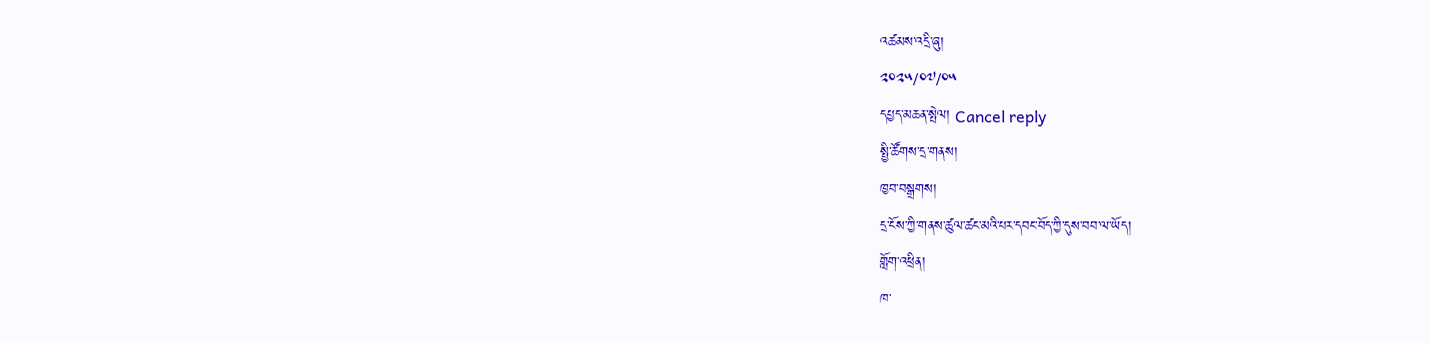འཚམས་འདྲི་ཞུ།
༢༠༢༥/༠༧/༠༥
དཔྱད་མཆན་སྤེལ། Cancel reply
སྤྱི་ཚོགས་དྲ་གནས།
ཁྱབ་བསྒྲགས།
དྲ་ངོས་ཀྱི་གནས་ཚུལ་ཚང་མའི་པར་དབང་བོད་ཀྱི་དུས་བབ་ལ་ཡོད།
གློག་འཕྲིན།
ཁ་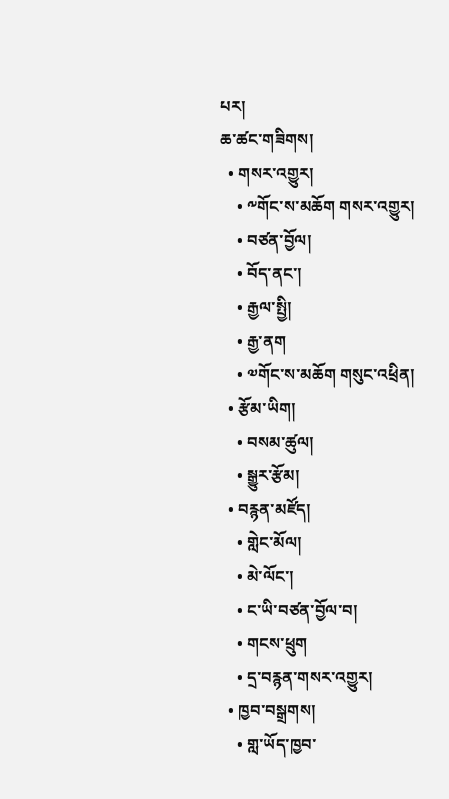པར།
ཆ་ཚང་གཟིགས།
  • གསར་འགྱུར།
    • ༸གོང་ས་མཆོག གསར་འགྱུར།
    • བཙན་བྱོལ།
    • བོད་ནང་།
    • རྒྱལ་སྤྱི།
    • རྒྱ་ནག
    • ༧གོང་ས་མཆོག གསུང་འཕྲིན།
  • རྩོམ་ཡིག།
    • བསམ་ཚུལ།
    • སྒྱུར་རྩོམ།
  • བརྙན་མཛོད།
    • གླེང་མོལ།
    • མེ་ལོང་།
    • ང་ཡི་བཙན་བྱོལ་བ།
    • གངས་ཕྲུག
    • དྲ་བརྙན་གསར་འགྱུར།
  • ཁྱབ་བསྒྲགས།
    • གླ་ཡོད་ཁྱབ་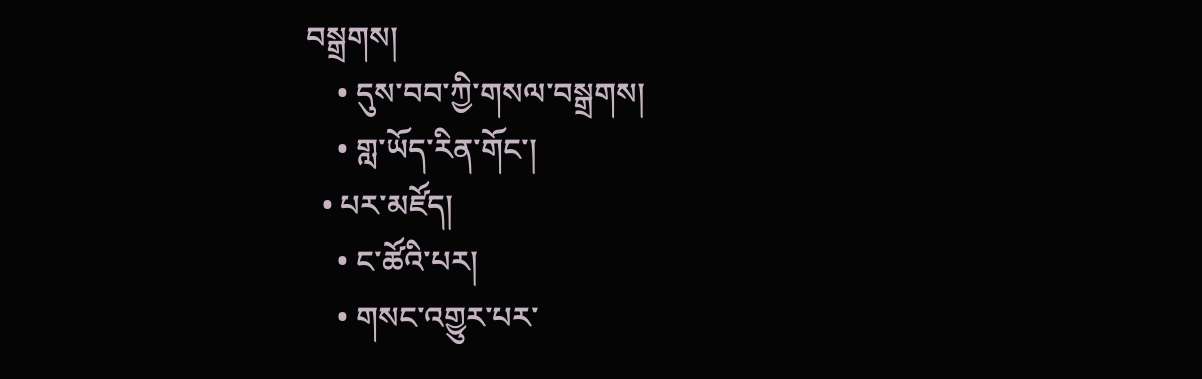བསྒྲགས།
    • དུས་བབ་ཀྱི་གསལ་བསྒྲགས།
    • གླ་ཡོད་རིན་གོང་།
  • པར་མཛོད།
    • ང་ཚོའི་པར།
    • གསང་འགྱུར་པར་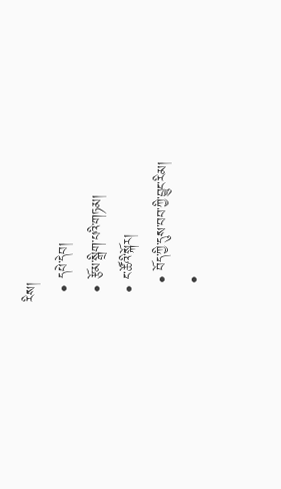རིས།
  • དཔེ་དེབ།
  • རྩོམ་སྒྲིག་པའི་གཏམ།
  • ང་ཚོའི་སྐོར།
    • བོད་ཀྱི་དུས་བབ་ཀྱི་བྱུང་རིམ།
    •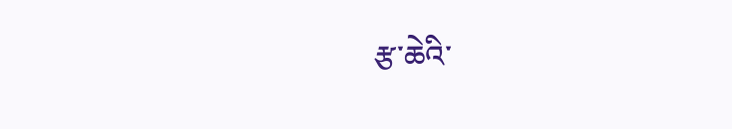རྩ་ཆེའི་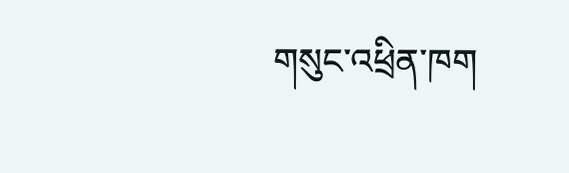གསུང་འཕྲིན་ཁག